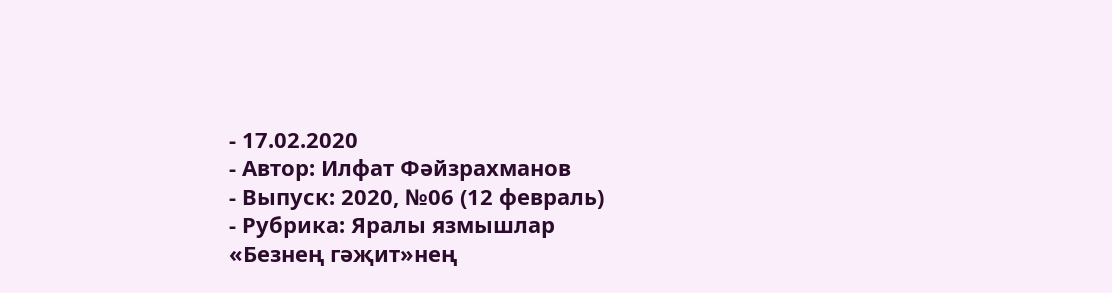- 17.02.2020
- Автор: Илфат Фәйзрахманов
- Выпуск: 2020, №06 (12 февраль)
- Рубрика: Яралы язмышлар
«Безнең гәҗит»нең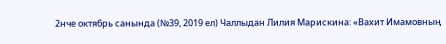2нче октябрь санында (№39, 2019 ел) Чаллыдан Лилия Марискина: «Вахит Имамовның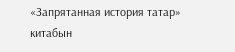«Запрятанная история татар» китабын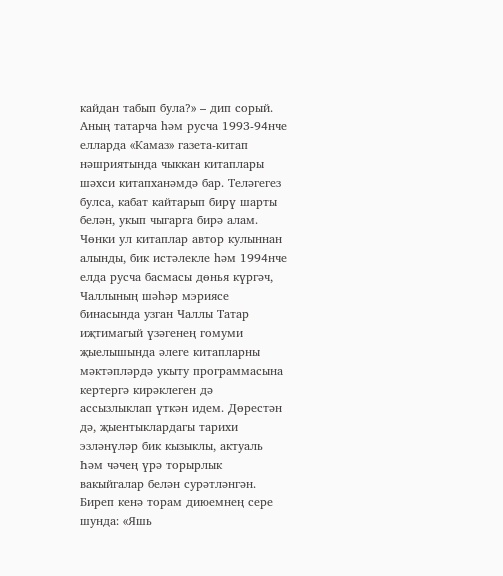кайдан табып була?» – дип сорый. Аның татарча һәм русча 1993-94нче елларда «Камаз» газета-китап нәшриятында чыккан китаплары шәхси китапханәмдә бар. Теләгегез булса, кабат кайтарып бирү шарты белән, укып чыгарга бирә алам. Чөнки ул китаплар автор кулыннан алынды, бик истәлекле һәм 1994нче елда русча басмасы дөнья күргәч, Чаллының шәһәр мэриясе бинасында узган Чаллы Татар иҗтимагый үзәгенең гомуми җыелышында әлеге китапларны мәктәпләрдә укыту программасына кертергә кирәклеген дә ассызлыклап үткән идем. Дөрестән дә, җыентыклардагы тарихи эзләнүләр бик кызыклы, актуаль Һәм чәчең үрә торырлык вакыйгалар белән сурәтләнгән. Биреп кенә торам диюемнең сере шунда: «Яшь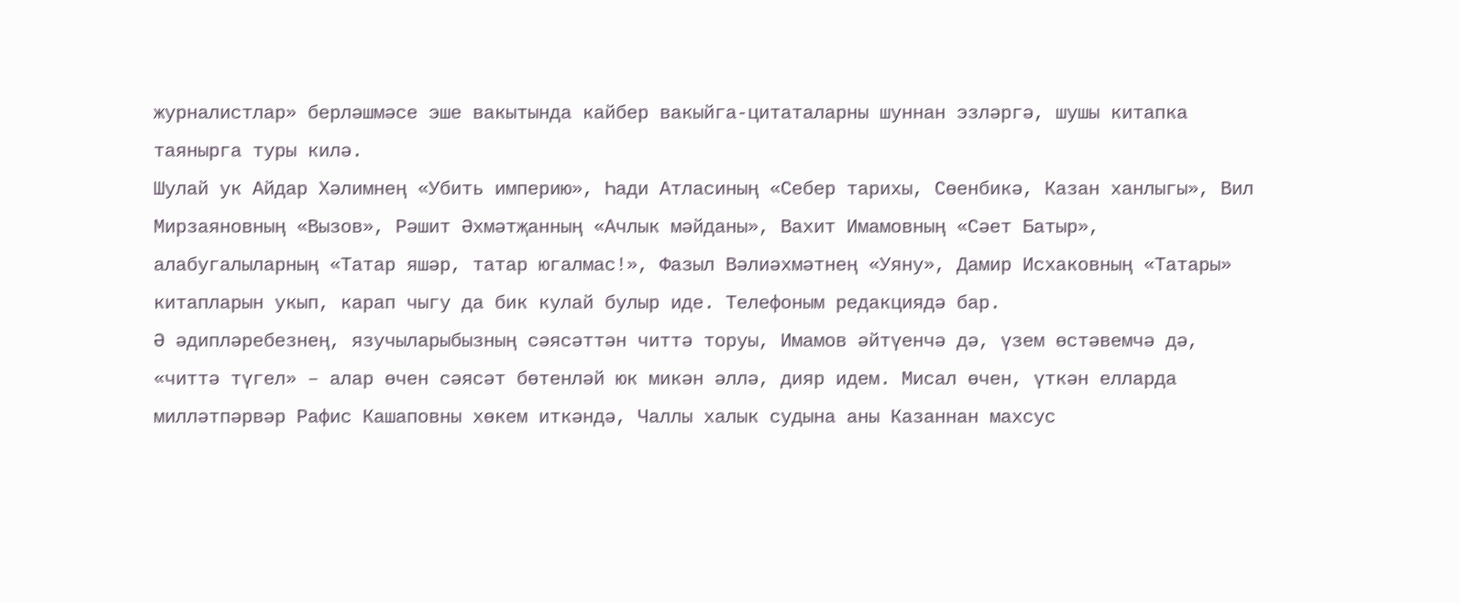журналистлар» берләшмәсе эше вакытында кайбер вакыйга-цитаталарны шуннан эзләргә, шушы китапка таянырга туры килә.
Шулай ук Айдар Хәлимнең «Убить империю», Һади Атласиның «Себер тарихы, Сөенбикә, Казан ханлыгы», Вил Мирзаяновның «Вызов», Рәшит Әхмәтҗанның «Ачлык мәйданы», Вахит Имамовның «Сәет Батыр», алабугалыларның «Татар яшәр, татар югалмас!», Фазыл Вәлиәхмәтнең «Уяну», Дамир Исхаковның «Татары» китапларын укып, карап чыгу да бик кулай булыр иде. Телефоным редакциядә бар.
Ә әдипләребезнең, язучыларыбызның сәясәттән читтә торуы, Имамов әйтүенчә дә, үзем өстәвемчә дә, «читтә түгел» – алар өчен сәясәт бөтенләй юк микән әллә, дияр идем. Мисал өчен, үткән елларда милләтпәрвәр Рафис Кашаповны хөкем иткәндә, Чаллы халык судына аны Казаннан махсус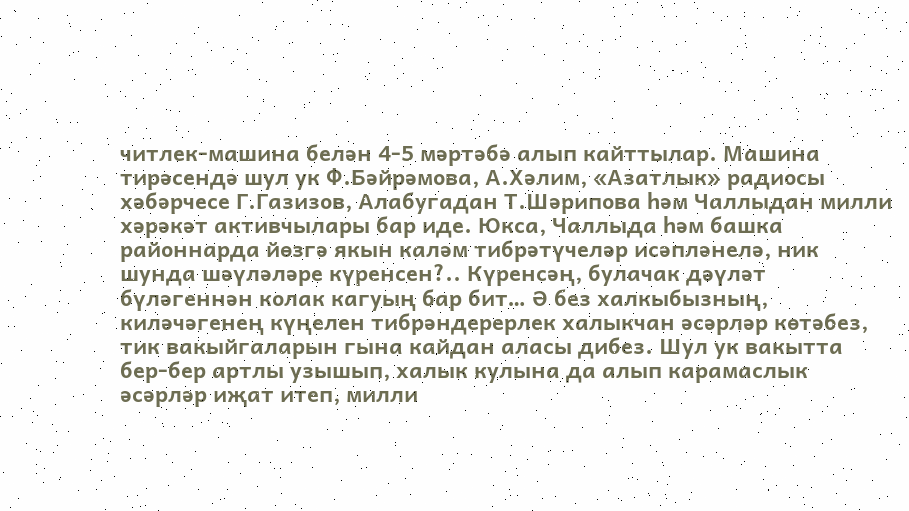читлек-машина белән 4-5 мәртәбә алып кайттылар. Машина тирәсендә шул ук Ф.Бәйрәмова, А.Хәлим, «Азатлык» радиосы хәбәрчесе Г.Газизов, Алабугадан Т.Шәрипова һәм Чаллыдан милли хәрәкәт активчылары бар иде. Юкса, Чаллыда һәм башка районнарда йөзгә якын каләм тибрәтүчеләр исәпләнелә, ник шунда шәүләләре күренсен?.. Күренсәң, булачак дәүләт бүләгеннән колак кагуың бар бит… Ә без халкыбызның, киләчәгенең күңелен тибрәндерерлек халыкчан әсәрләр көтәбез, тик вакыйгаларын гына кайдан аласы дибез. Шул ук вакытта бер-бер артлы узышып, халык кулына да алып карамаслык әсәрләр иҗат итеп, милли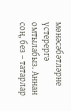мөнәсәбәтләрне үстерергә омтылабыз. Аннан соң, без – татарлар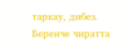таркау, дибез. Беренче чиратта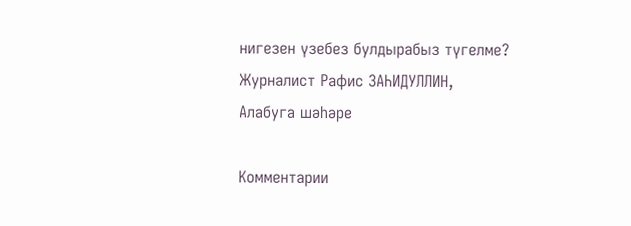нигезен үзебез булдырабыз түгелме?
Журналист Рафис ЗАҺИДУЛЛИН,
Алабуга шәһәре

Комментарии